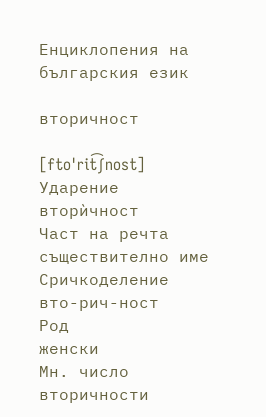Енциклопения на българския език

вторичност

[ftoˈrit͡ʃnost]
Ударение
вторѝчност
Част на речта
съществително име
Сричкоделение
вто-рич-ност
Род
женски
Мн. число
вторичности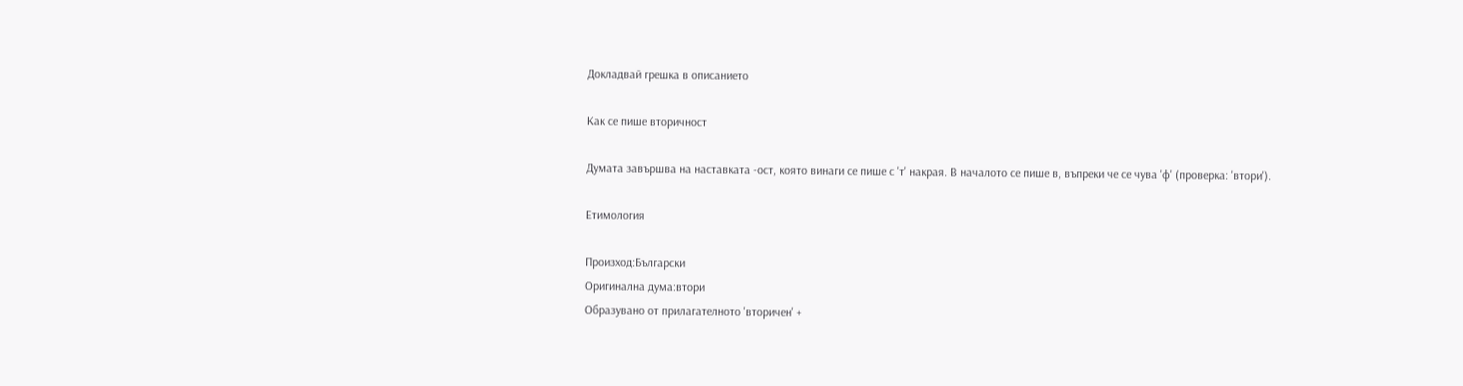Докладвай грешка в описанието

Как се пише вторичност

Думата завършва на наставката -ост, която винаги се пише с 'т' накрая. В началото се пише в, въпреки че се чува 'ф' (проверка: 'втори').

Етимология

Произход:Български
Оригинална дума:втори
Образувано от прилагателното 'вторичен' +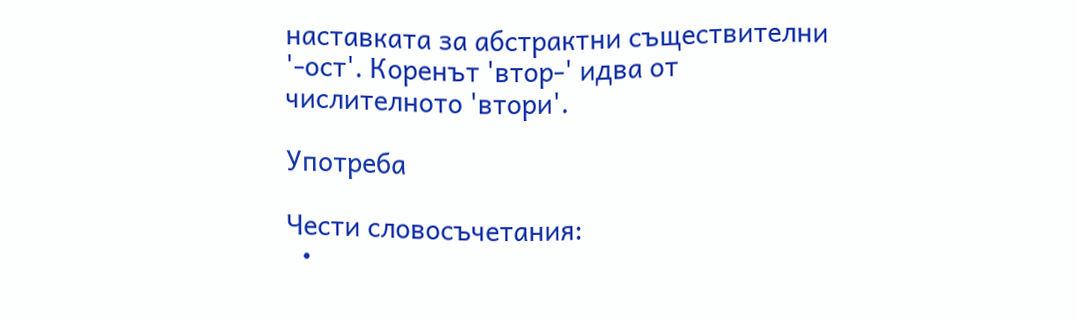наставката за абстрактни съществителни '-ост'. Коренът 'втор-' идва от числителното 'втори'.

Употреба

Чести словосъчетания:
  •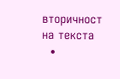вторичност на текста
  •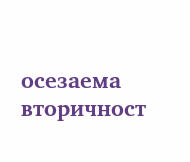осезаема вторичност